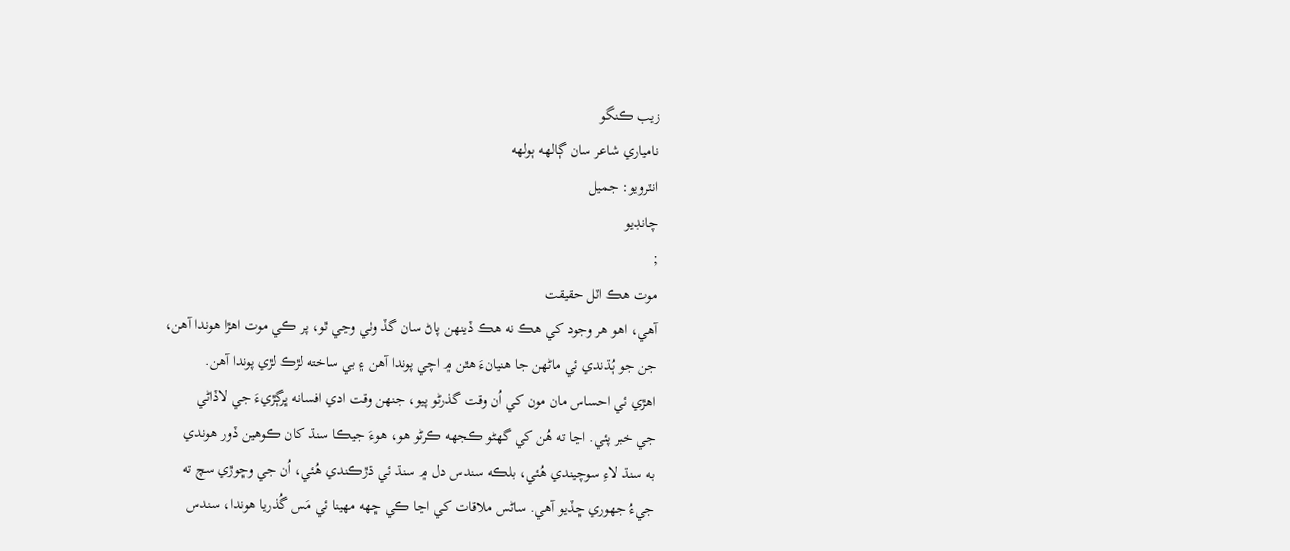زيب ڪنگو
نامياري شاعر سان ڳالهه ٻولهه
انٽرويو: جميل
چانڊيو
;
موت هڪ اٽل حقيقت
آهي، اهو هر وجود کي هڪ نه هڪ ڏينهن پاڻ سان گڏ وٺي وڃي ٿو، پر ڪي موت اهڙا هوندا آهن،
جن جو ٻُڌندي ئي ماڻهن جا هنيانءَ هٿن ۾ اچي پوندا آهن ۽ بي ساخته لڙڪ لڙي پوندا آهن.
اهڙي ئي احساس مان مون کي اُن وقت گذرڻو پيو، جنهن وقت ادي افسانه ڀرڳڙيءَ جي لاڏاڻي
جي خبر پئي. اڃا ته هُن کي گهڻو ڪجهه ڪرڻو هو، هوءَ جيڪا سنڌ کان ڪوهين ڏور هوندي
به سنڌ لاءِ سوچيندي هُئي، بلڪه سندس دل ۾ سنڌ ئي ڌڙڪندي هُئي، اُن جي وڇوڙي سچ ته
جيءُ جهوري ڇڏيو آهي. ساڻس ملاقات کي اڃا ڪي ڇهه مهينا ئي مَس گُذريا هوندا، سندس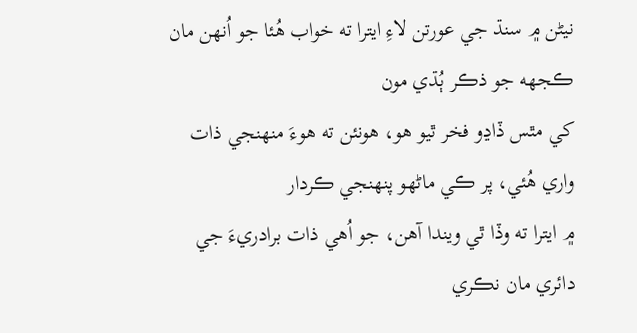نيڻن ۾ سنڌ جي عورتن لاءِ ايترا ته خواب هُئا جو اُنهن مان ڪجهه جو ذڪر ٻُڌي مون
کي مٿس ڏاڍو فخر ٿيو هو، هونئن ته هوءَ منهنجي ذات واري هُئي، پر ڪي ماڻهو پنهنجي ڪردار
۾ ايترا ته وڏا ٿي ويندا آهن، جو اُهي ذات برادريءَ جي دائري مان نڪري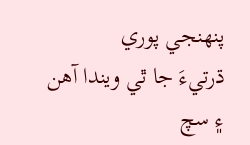پنهنجي پوري
ڌرتيءَ جا ٿي ويندا آهن ۽ سچ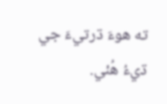ته هوءَ ڌرتيءَ جي ڌيءُ هُئي.